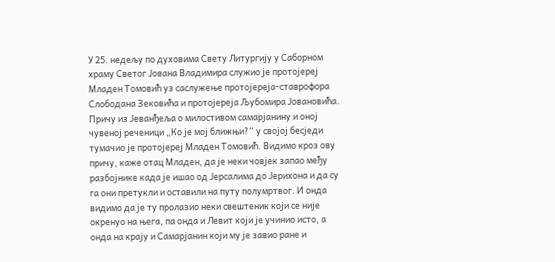У 25. недељу по духовима Свету Литургију у Саборном храму Светог Јована Владимира служио је протојереј Младен Томовић уз саслужење протојереја-ставрофора Слободана Зековића и протојереја Љубомира Јовановића.
Причу из Јеванђеља о милостивом самарјанину и оној чувеној реченици „Ко је мој ближњи?“ у својој бесједи тумачио је протојереј Младен Томовић. Видимо кроз ову причу, каже отац Младен, да је неки човјек запао међу разбојнике када је ишао од Јерсалима до Јерихона и да су га они претукли и оставили на путу полумртвог. И онда видимо да је ту пролазио неки свештеник који се није окренуо на њега, па онда и Левит који је учинио исто, а онда на крају и Самарјанин који му је завио ране и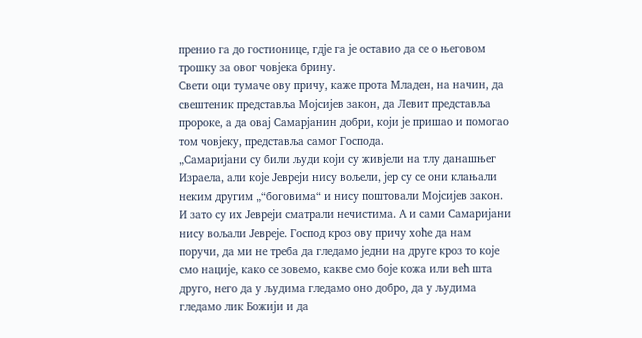пренио га до гостионице, гдје га је оставио да се о његовом трошку за овог човјека брину.
Свети оци тумаче ову причу, каже прота Младен, на начин, да свештеник представља Мојсијев закон, да Левит представља пророке, а да овај Самарјанин добри, који је пришао и помогао том човјеку, представља самог Господа.
„Самаријани су били људи који су живјели на тлу данашњег Израела, али које Јевреји нису вољели, јер су се они клањали неким другим „“боговима“ и нису поштовали Мојсијев закон. И зато су их Јевреји сматрали нечистима. А и сами Самаријани нису вољали Јевреје. Господ кроз ову причу хоће да нам поручи, да ми не треба да гледамо једни на друге кроз то које смо нације, како се зовемо, какве смо боје кожа или већ шта друго, него да у људима гледамо оно добро, да у људима гледамо лик Божији и да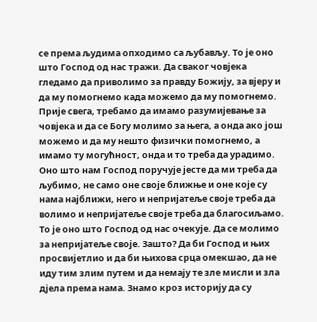се према људима опходимо са љубављу. То је оно што Господ од нас тражи. Да сваког човјека гледамо да приволимо за правду Божију, за вјеру и да му помогнемо када можемо да му помогнемо. Прије свега, требамо да имамо разумијевање за човјека и да се Богу молимо за њега, а онда ако још можемо и да му нешто физички помогнемо, а имамо ту могућност, онда и то треба да урадимо.
Оно што нам Господ поручује јесте да ми треба да љубимо, не само оне своје ближње и оне које су нама најближи, него и непријатеље своје треба да волимо и непријатеље своје треба да благосиљамо. То је оно што Господ од нас очекује. Да се молимо за непријатеље своје. Зашто? Да би Господ и њих просвијетлио и да би њихова срца омекшао, да не иду тим злим путем и да немају те зле мисли и зла дјела према нама. Знамо кроз историју да су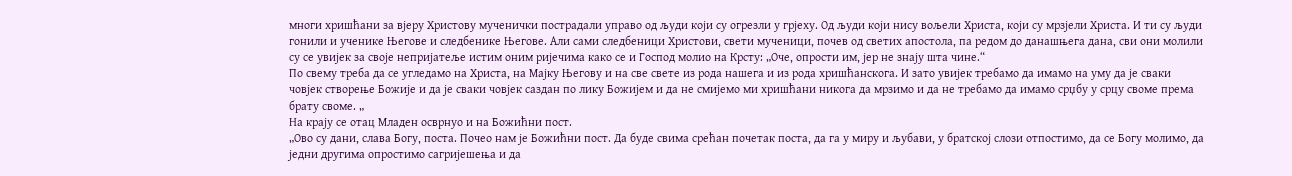многи хришћани за вјеру Христову мученички пострадали управо од људи који су огрезли у грјеху. Од људи који нису вољели Христа, који су мрзјели Христа. И ти су људи гонили и ученике Његове и следбенике Његове. Али сами следбеници Христови, свети мученици, почев од светих апостола, па редом до данашњега дана, сви они молили су се увијек за своје непријатеље истим оним ријечима како се и Господ молио на Крсту: „Оче, опрости им, јер не знају шта чине.“
По свему треба да се угледамо на Христа, на Мајку Његову и на све свете из рода нашега и из рода хришћанскога. И зато увијек требамо да имамо на уму да је сваки човјек створење Божије и да је сваки човјек саздан по лику Божијем и да не смијемо ми хришћани никога да мрзимо и да не требамо да имамо срџбу у срцу своме према брату своме. „
На крају се отац Младен осврнуо и на Божићни пост.
„Ово су дани, слава Богу, поста. Почео нам је Божићни пост. Да буде свима срећан почетак поста, да га у миру и љубави, у братској слози отпостимо, да се Богу молимо, да једни другима опростимо сагријешења и да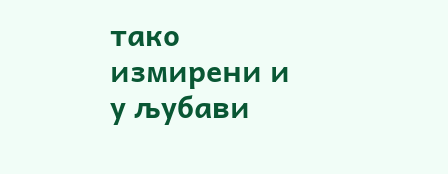тако измирени и у љубави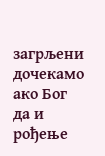загрљени дочекамо ако Бог да и рођење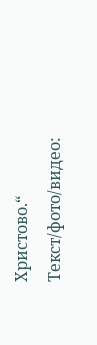Христово.“
Текст/фото/видео: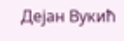Дејан Вукић